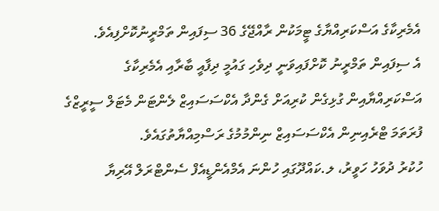އެމެރިކާގެ އަސްކަރިއްޔާގެ ޓީމަކުން ރާއްޖޭގެ 36 ސިފައިން ތަމްރީނުކޮށްފިއެވެ.
އެ ސިފައިން ތަމްރީނު ކޮށްފައިވަނީ ދިވެހި ގައުމީ ދިފާއީ ބާރާއި އެމެރިކާގެ އަސްކަރިއްޔާއިން ގުޅިގެން ކުރިއަށް ގެންދާ އެކްސަސައިޒް ލެންޓަން މެޓަލް ސީރީޒްގެ ފުރަތަމަ ޓްރެއިނިން އެކްސަސައިޒް ނިންމުމުގެ ރަސްމިއްޔާތުގައެވެ.
ހުކުރު ދުވަހު ހަވީރު، ލ.ކައްދޫގައި ހުންނަ އެމްއެންޑީއެފް ސެންޓްރަލް އޭރިޔާ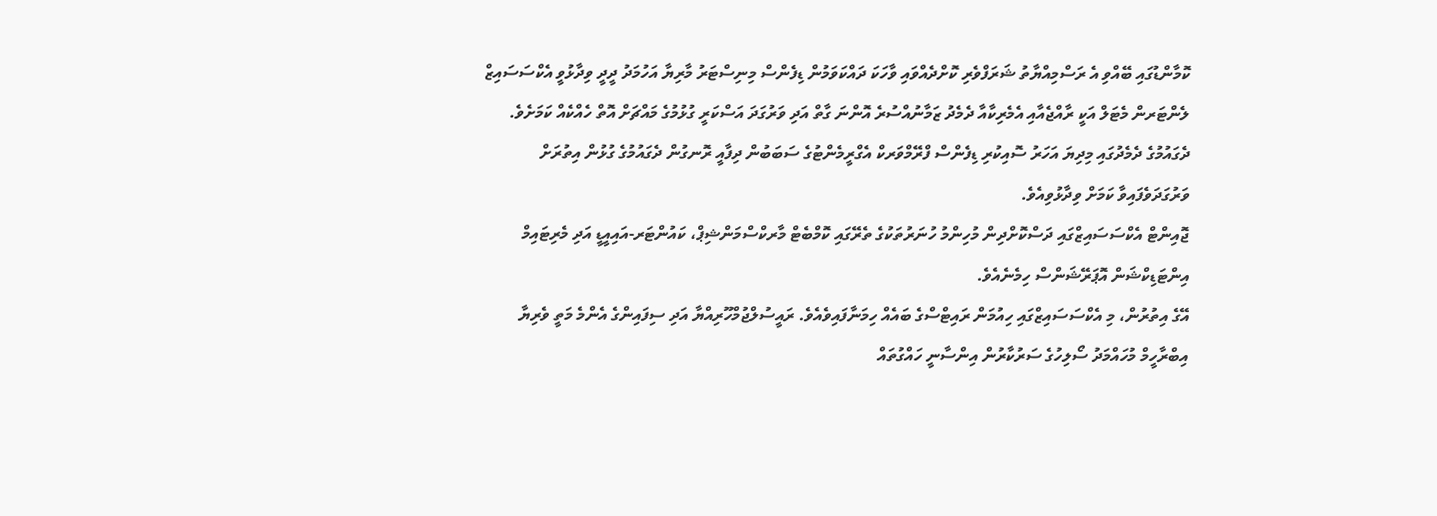ކޮމާންޑުގައި ބޭއްވި އެ ރަސްމިއްޔާތު ޝަރަފްވެރި ކޮށްދެއްވައި ވާހަކަ ދައްކަވަމުން ޑިފެންސް މިނިސްޓަރު މާރިޔާ އަހުމަދު ދީދީ ވިދާޅުވީ އެކްސަސައިޒް ލެންޓަރން މެޓަލް އަކީ ރާއްޖެއާއި އެމެރިކާއާ ދެމެދު ޒަމާނުއްސުރެ އޮންނަ ގާތް އަދި ވަރުގަދަ އަސްކަރީ ގުޅުމުގެ މައްޗަށް އޮތް ހެއްކެއް ކަމަށެވެ.
ދެގައުމުގެ ދެމެދުގައި މިދިޔަ އަހަރު ސޮއިކުރި ޑިފެންސް ފްރޭމްވަރކް އެގްރީމެންޓުގެ ސަބަބުން ދިފާއީ ރޮނގުން ދެގައުމުގެ ގުޅުން އިތުރަށް ވަރުގަދަވެފައިވާ ކަމަށް ވިދާޅުވިއެވެ.
ޖޮއިންޓް އެކްސަސައިޒްގައި ދަސްކޮށްދިން މުހިންމު ހުނަރުތަކުގެ ތެރޭގައި ކޮމްބެޓް މާރކްސްމަންޝިޕް، ކައުންޓަރ-އައިއީޑީ އަދި މެރިޓައިމް އިންޓަޑިކްޝަން އޮޕަރޭޝަންސް ހިމެނެއެވެ.
އޭގެ އިތުރުން، މި އެކްސަސައިޒްގައި ހިއުމަން ރައިޓްސްގެ ބައެއް ހިމަނާފައިވެއެވެ. ރައީސުލްޖުމްހޫރިއްޔާ އަދި ސިފައިންގެ އެންމެ މަތީ ވެރިޔާ އިބްރާހީމް މުހައްމަދު ސޯލިހުގެ ސަރުކާރުން އިންސާނީ ހައްގުތައް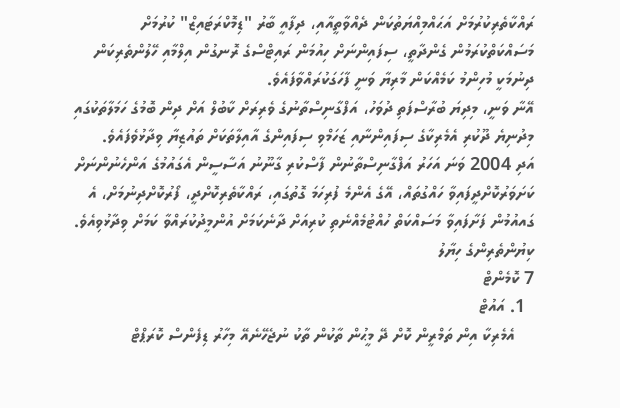ރައްކާތެރިކުރުމަށް އަޙައްމިއްޔަތުކަން ދެއްވާތީއާއި، ދިފާއީ ބާރު "ޑިމޮކްރަޓައިޒް" ކުރުމަށް މަސައްކަތްކުރަމުން ގެންދާތީ، ސިފައިންނަށް ހިއުމަން ރައިޓްސްގެ ރޮނގުން އިލްމާއި ހޭލުންތެރިކަން ދިނުމަކީ މުހިންމު ކަމެއްކަން މާރިޔާ ވަނީ ފާހަގަކުރައްވާފައެވެ.
އޭނާ ވަނީ، މިދިޔަ ބުރާސްފަތި ދުވަހު، އަފްގާނިސްތާނުގެ ވެރިރަށް ކާބުލް އަށް ދިން ބޮމުގެ ހަމަލާތަކުގައި މިދުނިޔެ ދޫކުރި އެމެރިކާގެ ސިފައިންނާއި ޒަހަމްވި ސިފައިންގެ އާއިލާތަކަށް ތައުޒިޔާ ވިދާޅުވެފައެވެ.
އަދި 2004 ވަނަ އަހަރު އަފްގާނިސްތާނުން ފާސްކުރި ގާނޫނު އަސާސީން އެގައުމުގެ އަންހެނުންނަށް ކަށަވަރުކޮށްދީފައިވާ ހައްގުތައް، އޭގެ އެންމެ ފުރިހަމަ ގޮތުގައި، ރައްކާތެރިކޮށްދީ، ފޯރުކޮށްދިނުމަށް، އެ ގައއުމުން ފަށާފައިވާ މަސައްކަތް ހުއްޓުމެއްނެތި ކުރިއަށް ދާނެކަމަށް އުންމީދުކުރައްވާ ކަމަށް ވިދާޅުވިއެވެ.
ކިޔުންތެރިންގެ ހިޔާލު
7 ކޮމެންޓް
  1. އައުޓް
    އެމެރިކާ އިން ތަމްރީން ކޮށް ދޭ މީޙުން ތާކުން ތާކު ނުޖެހޭނެއޭ މިހާރު ޑިފެންސް ކޮރަޕްޓް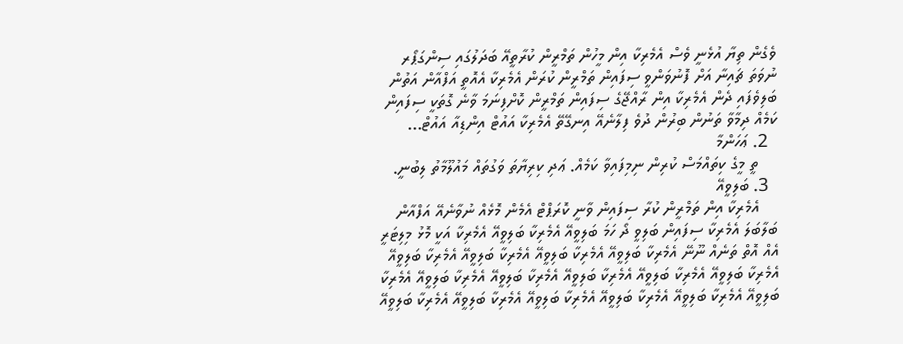ވެގެން ތިޔާ އުޅެނީ ވެސް އެމެރިކާ އިން މީހުން ތަމްރީން ކުރާތީއޭ ބަދަލުގައި ސިންގަޕޯރ ނުވަތަ ޗައިނާ އަށް ފޮނުވަންވީ ސިފައިން ތަމްރީން ކުރަން އެމެރިކާ އެއޮތީ އަފްއާން އަތުން ބަލިވެފައި ދެން އެމެރިކާ އިން ރާއްޖޭގެ ސިފައިން ތަމްރީން ކޮށްފިނަމަ ވާނެ ގޮތަކީ ސިފައިން ކަމެއް ދިމާވާ ތަނުން ބިރުން ދުވެ ފިލާނެއޭ އިނގޭތޭ އެމެރިކާ އައުޓް އިންޑިއާ އައުޓް...
  2. ޢަހަންމާ
    ތީ މީގެ ކިތައްމަސް ކުރިން ނިމިފައިވާ ކަމެއް. ޢަދި ކިރިޔާތަ ވަގުތައް މައުލޫމާތު ލިބުނީ.
  3. ބަލިވީއޭ
    އެމެރިކާ އިން ތަމްރީން ކުރާ ސިފައިން ވާނީ ކޮރަޕްޓް އެމެން މޮޅެއް ނުވާނެއޭ އަފްއާން ބަލާބަލަ އެމެރިކާ ސިފައިން ބަލިވީ ދޯ ހަމަ ބަލިވީއޭ އެމެރިކާ ބަލިވީއޭ އެމެރިކާ އަކީ މޮޅު މިލިޓަރީ އެއް އޮތް ތަނެއް ނޫނޭ އެމެރިކާ ބަލިވީއޭ އެމެރިކާ ބަލިވީއޭ އެމެރިކާ ބަލިވީއޭ އެމެރިކާ ބަލިވީއޭ އެމެރިކާ ބަލިވީއޭ އެމެރިކާ ބަލިވީއޭ އެމެރިކާ ބަލިވީއޭ އެމެރިކާ ބަލިވީއޭ އެމެރިކާ ބަލިވީއޭ އެމެރިކާ ބަލިވީއޭ އެމެރިކާ ބަލިވީއޭ އެމެރިކާ ބަލިވީއޭ އެމެރިކާ ބަލިވީއޭ އެމެރިކާ ބަލިވީއޭ އެމެރިކާ ބަލިވީއޭ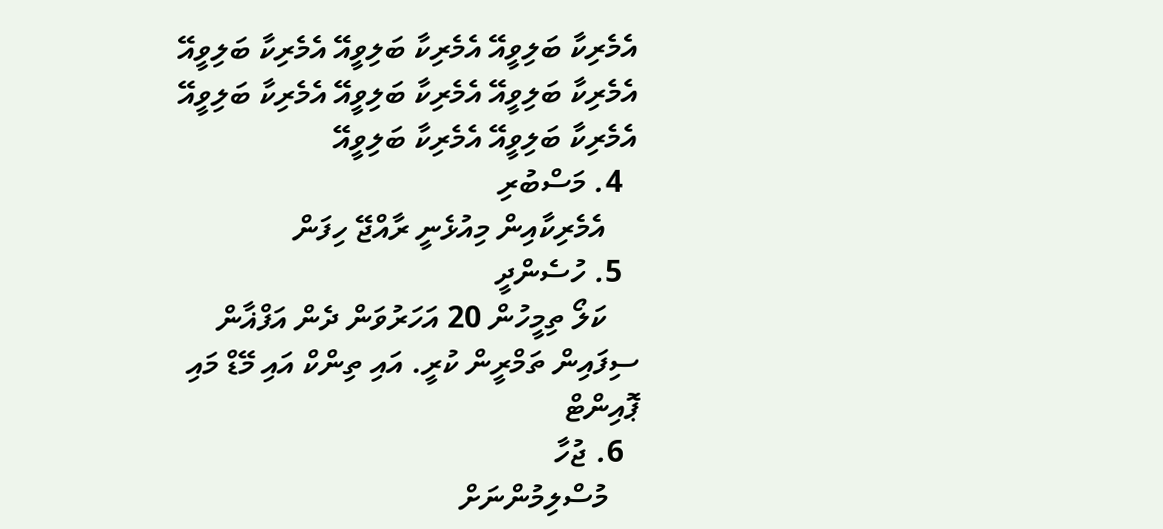އެމެރިކާ ބަލިވީއޭ އެމެރިކާ ބަލިވީއޭ އެމެރިކާ ބަލިވީއޭ އެމެރިކާ ބަލިވީއޭ އެމެރިކާ ބަލިވީއޭ އެމެރިކާ ބަލިވީއޭ އެމެރިކާ ބަލިވީއޭ އެމެރިކާ ބަލިވީއޭ
  4. މަސްބުރި
    އެމެރިކާއިން މިއުޅެނީ ރާއްޖޭ ހިފަން
  5. ހުސެންދީ
    ކަލޯ ތިމީހުން 20 އަހަރުވަން ދެން އަފްޣާން ސިފައިން ތަމްރީން ކުރީ. އައި ތިންކް އައި މޭޑް މައި ޕޮއިންޓް
  6. ޖުހާ
    މުސްލިމުންނަށް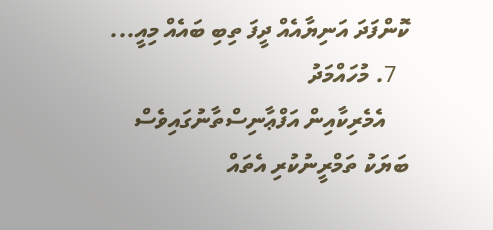ކޮންފަދަ އަނިޔާއެއް ދީފަ ތިބި ބައެއް މިއީ...
  7. މުހައްމަދު
    އެމެރިކާއިން އަފްޢާނިސްތާނުގައިވެސް ބަޔަކު ތަމްރީނުކުރި އެތައް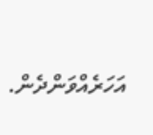އަހަރެއްވަންދެން.